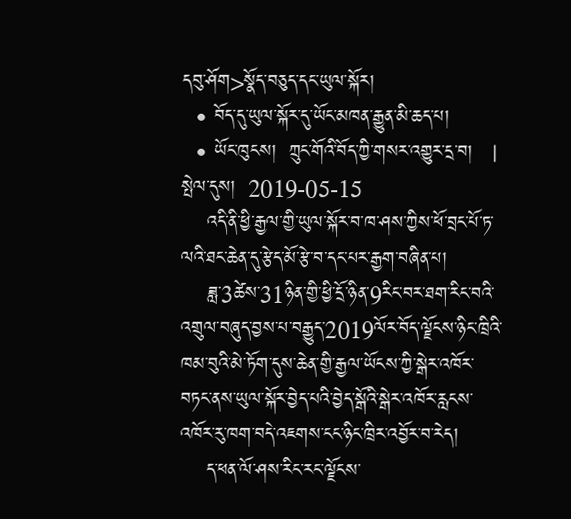དབུ་ཤོག>སྣོད་བཅུད་དང་ཡུལ་སྐོར།
  • བོད་དུ་ཡུལ་སྐོར་དུ་ཡོང་མཁན་རྒྱུན་མི་ཆད་པ།
  • ཡོང་ཁུངས།  ཀྲུང་གོའི་བོད་ཀྱི་གསར་འགྱུར་དྲ་བ།   |     སྤེལ་དུས།  2019-05-15
    འདི་ནི་ཕྱི་རྒྱལ་གྱི་ཡུལ་སྐོར་བ་ཁ་ཤས་ཀྱིས་ཕོ་བྲང་པོ་ཏ་ལའི་ཐང་ཆེན་དུ་རྩེད་མོ་རྩེ་བ་དང་པར་རྒྱག་བཞིན་པ།
    ཟླ་3ཚེས་31ཉིན་གྱི་ཕྱི་དྲོ་ཉིན་9རིང་བར་ཐག་རིང་བའི་འགྲུལ་བཞུད་བྱས་པ་བརྒྱུད་2019ལོར་བོད་ལྗོངས་ཉིང་ཁྲིའི་ཁམ་བུའི་མེ་ཏོག་དུས་ཆེན་གྱི་རྒྱལ་ཡོངས་ཀྱི་སྒེར་འཁོར་བཏང་ནས་ཡུལ་སྐོར་བྱེད་པའི་བྱེད་སྒོའི་སྒེར་འཁོར་རླངས་འཁོར་རུ་ཁག་བདེ་འཇགས་ངང་ཉིང་ཁྲིར་འབྱོར་བ་རེད།
    ད་ཕན་ལོ་ཤས་རིང་རང་ལྗོངས་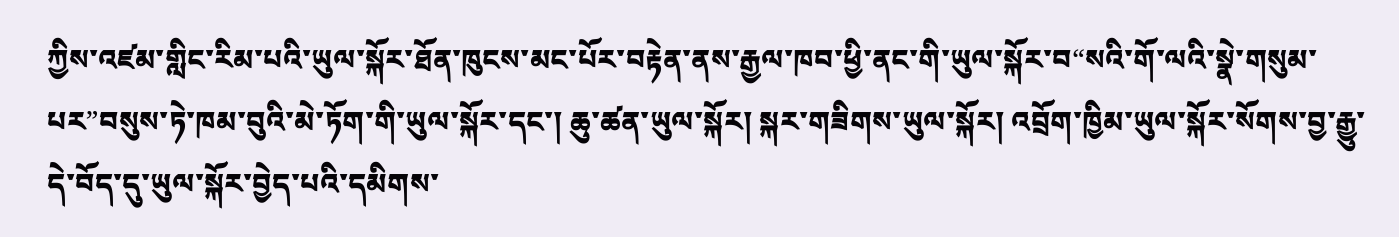ཀྱིས་འཛམ་གླིང་རིམ་པའི་ཡུལ་སྐོར་ཐོན་ཁུངས་མང་པོར་བརྟེན་ནས་རྒྱལ་ཁབ་ཕྱི་ནང་གི་ཡུལ་སྐོར་བ“སའི་གོ་ལའི་སྣེ་གསུམ་པར”བསུས་ཏེ་ཁམ་བུའི་མེ་ཏོག་གི་ཡུལ་སྐོར་དང་། ཆུ་ཚན་ཡུལ་སྐོར། སྐར་གཟིགས་ཡུལ་སྐོར། འབྲོག་ཁྱིམ་ཡུལ་སྐོར་སོགས་བྱ་རྒྱུ་དེ་བོད་དུ་ཡུལ་སྐོར་བྱེད་པའི་དམིགས་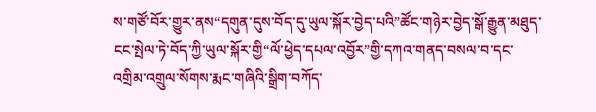ས་གཙོ་བོར་གྱུར་ནས“དགུན་དུས་བོད་དུ་ཡུལ་སྐོར་བྱེད་པའི”ཚོང་གཉེར་བྱེད་སྒོ་རྒྱུན་མཐུད་ངང་སྤེལ་ཏེ་བོད་ཀྱི་ཡུལ་སྐོར་གྱི“ལོ་ཕྱེད་དཔལ་འབྱོར”གྱི་དཀའ་གནད་བསལ་བ་དང་འགྲིམ་འགྲུལ་སོགས་རྨང་གཞིའི་སྒྲིག་བཀོད་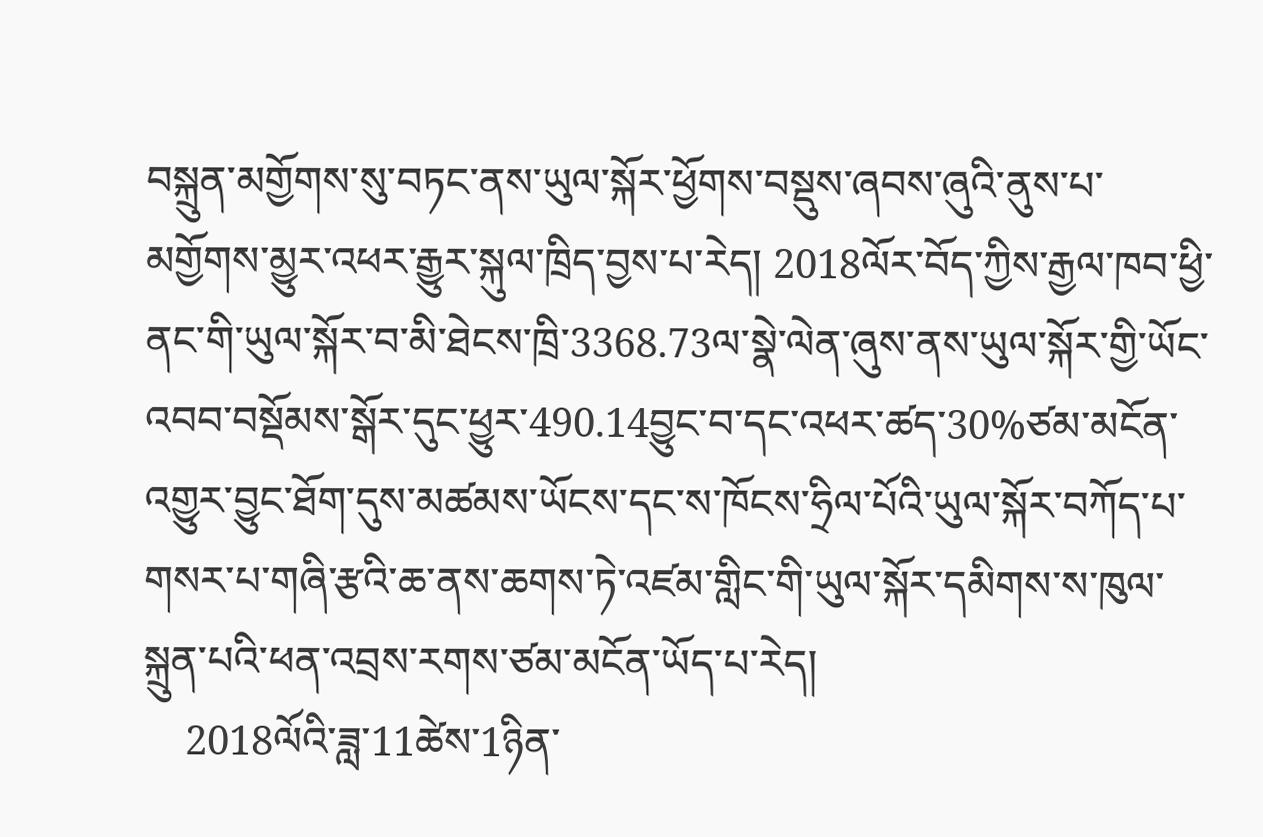བསྐྲུན་མགྱོགས་སུ་བཏང་ནས་ཡུལ་སྐོར་ཕྱོགས་བསྡུས་ཞབས་ཞུའི་ནུས་པ་མགྱོགས་མྱུར་འཕར་རྒྱུར་སྐུལ་ཁྲིད་བྱས་པ་རེད། 2018ལོར་བོད་ཀྱིས་རྒྱལ་ཁབ་ཕྱི་ནང་གི་ཡུལ་སྐོར་བ་མི་ཐེངས་ཁྲི་3368.73ལ་སྣེ་ལེན་ཞུས་ནས་ཡུལ་སྐོར་གྱི་ཡོང་འབབ་བསྡོམས་སྒོར་དུང་ཕྱུར་490.14བྱུང་བ་དང་འཕར་ཚད་30%ཙམ་མངོན་འགྱུར་བྱུང་ཐོག་དུས་མཚམས་ཡོངས་དང་ས་ཁོངས་ཧྲིལ་པོའི་ཡུལ་སྐོར་བཀོད་པ་གསར་པ་གཞི་རྩའི་ཆ་ནས་ཆགས་ཏེ་འཛམ་གླིང་གི་ཡུལ་སྐོར་དམིགས་ས་ཁུལ་སྐྲུན་པའི་ཕན་འབྲས་རགས་ཙམ་མངོན་ཡོད་པ་རེད།
    2018ལོའི་ཟླ་11ཚེས་1ཉིན་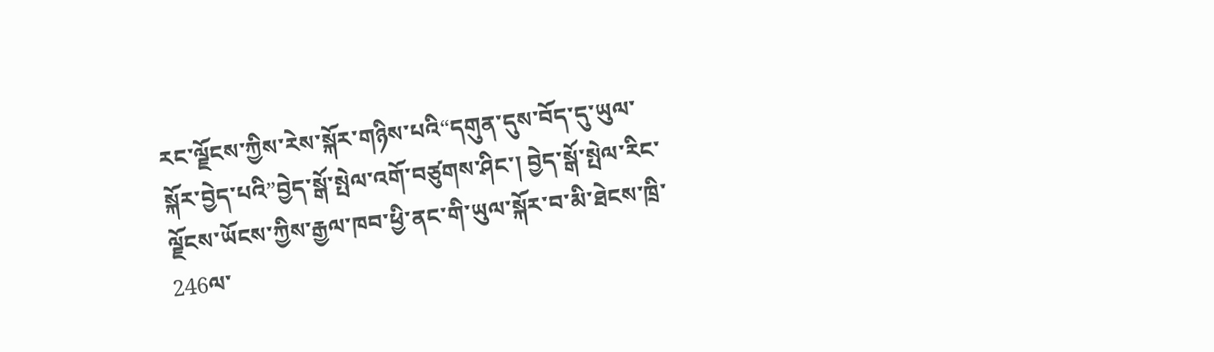རང་ལྗོངས་ཀྱིས་རེས་སྐོར་གཉིས་པའི“དགུན་དུས་བོད་དུ་ཡུལ་སྐོར་བྱེད་པའི”བྱེད་སྒོ་སྤེལ་འགོ་བཙུགས་ཤིང་། བྱེད་སྒོ་སྤེལ་རིང་ལྗོངས་ཡོངས་ཀྱིས་རྒྱལ་ཁབ་ཕྱི་ནང་གི་ཡུལ་སྐོར་བ་མི་ཐེངས་ཁྲི་246ལ་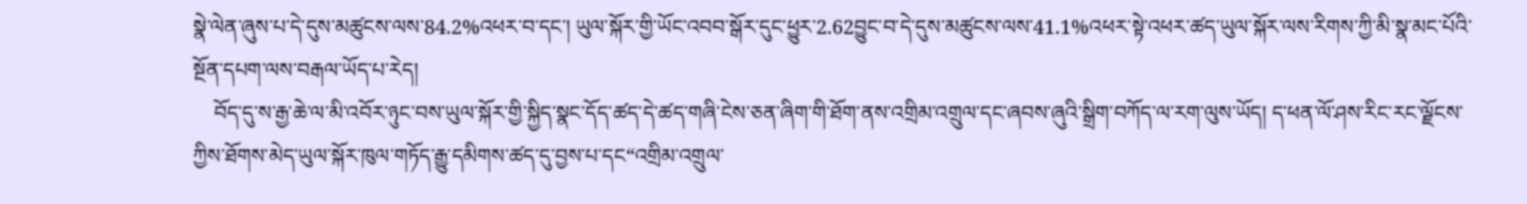སྣེ་ལེན་ཞུས་པ་དེ་དུས་མཚུངས་ལས་84.2%འཕར་བ་དང་། ཡུལ་སྐོར་གྱི་ཡོང་འབབ་སྒོར་དུང་ཕྱུར་2.62བྱུང་བ་དེ་དུས་མཚུངས་ལས་41.1%འཕར་སྟེ་འཕར་ཚད་ཡུལ་སྐོར་ལས་རིགས་ཀྱི་མི་སྣ་མང་པོའི་སྔོན་དཔག་ལས་བརྒལ་ཡོད་པ་རེད།
    བོད་དུ་ས་རྒྱ་ཆེ་ལ་མི་འབོར་ཉུང་བས་ཡུལ་སྐོར་གྱི་སྐྱིད་སྣང་དོད་ཚད་དེ་ཚད་གཞི་ངེས་ཅན་ཞིག་གི་ཐོག་ནས་འགྲིམ་འགྲུལ་དང་ཞབས་ཞུའི་སྒྲིག་བཀོད་ལ་རག་ལུས་ཡོད། ད་ཕན་ལོ་ཤས་རིང་རང་ལྗོངས་ཀྱིས་ཐོགས་མེད་ཡུལ་སྐོར་ཁུལ་གཏོད་རྒྱུ་དམིགས་ཚད་དུ་བྱས་པ་དང“འགྲིམ་འགྲུལ་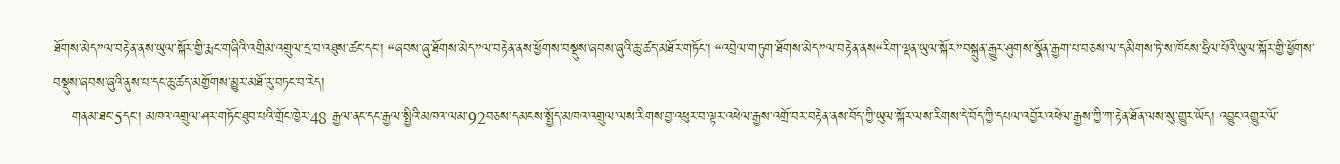ཐོགས་མེད”ལ་བརྟེན་ནས་ཡུལ་སྐོར་གྱི་རྨང་གཞིའི་འགྲིམ་འགྲུལ་དྲ་བ་འཐུས་ཚང་དང་། “ཞབས་ཞུ་ཐོགས་མེད”ལ་བརྟེན་ནས་ཕྱོགས་བསྡུས་ཞབས་ཞུའི་ཆུ་ཚད་མཐོར་གཏོང་། “འབྲེལ་གཏུག་ཐོགས་མེད”ལ་བརྟེན་ནས“རིག་ལྡན་ཡུལ་སྐོར”བསྐྲུན་རྒྱུར་ཤུགས་སྣོན་རྒྱག་པ་བཅས་ལ་དམིགས་ཏེ་ས་ཁོངས་ཧྲིལ་པོའི་ཡུལ་སྐོར་གྱི་ཕྱོགས་བསྡུས་ཞབས་ཞུའི་ནུས་པ་དང་ཆུ་ཚད་མགྱོགས་མྱུར་མཐོ་རུ་བཏང་བ་རེད།
    གནམ་ཐང་5དང་། མཁའ་འགྲུལ་ཤར་གཏོང་ཐུབ་པའི་གྲོང་ཁྱེར་48 རྒྱལ་ནང་དང་རྒྱལ་སྤྱིའི་མཁའ་ལམ་92བཅས་དམངས་སྤྱོད་མཁའ་འགྲུལ་ལས་རིགས་བྱ་འཕུར་བ་ལྟར་འཕེལ་རྒྱས་འགྲོ་བར་བརྟེན་ནས་བོད་ཀྱི་ཡུལ་སྐོར་ལས་རིགས་དེ་བོད་ཀྱི་དཔལ་འབྱོར་འཕེལ་རྒྱས་ཀྱི་ཀ་རྟེན་ཐོན་ལས་སུ་གྱུར་ཡོད། འབྱུང་འགྱུར་ལོ་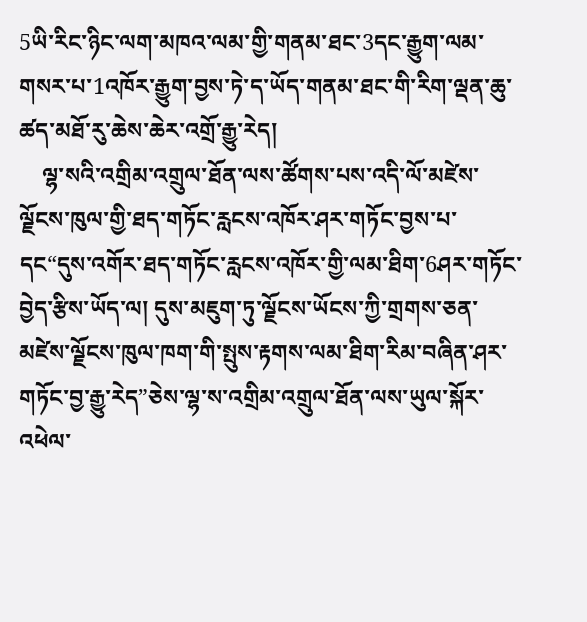5ཡི་རིང་ཉིང་ལག་མཁའ་ལམ་གྱི་གནམ་ཐང་3དང་རྒྱུག་ལམ་གསར་པ་1འཁོར་རྒྱུག་བྱས་ཏེ་ད་ཡོད་གནམ་ཐང་གི་རིག་ལྡན་ཆུ་ཚད་མཐོ་རུ་ཆེས་ཆེར་འགྲོ་རྒྱུ་རེད།
    ལྷ་སའི་འགྲིམ་འགྲུལ་ཐོན་ལས་ཚོགས་པས་འདི་ལོ་མཛེས་ལྗོངས་ཁུལ་གྱི་ཐད་གཏོང་རླངས་འཁོར་ཤར་གཏོང་བྱས་པ་དང“དུས་འགོར་ཐད་གཏོང་རླངས་འཁོར་གྱི་ལམ་ཐིག་6ཤར་གཏོང་བྱེད་རྩིས་ཡོད་ལ། དུས་མཇུག་ཏུ་ལྗོངས་ཡོངས་ཀྱི་གྲགས་ཅན་མཛེས་ལྗོངས་ཁུལ་ཁག་གི་སྤུས་རྟགས་ལམ་ཐིག་རིམ་བཞིན་ཤར་གཏོང་བྱ་རྒྱུ་རེད”ཅེས་ལྷ་ས་འགྲིམ་འགྲུལ་ཐོན་ལས་ཡུལ་སྐོར་འཕེལ་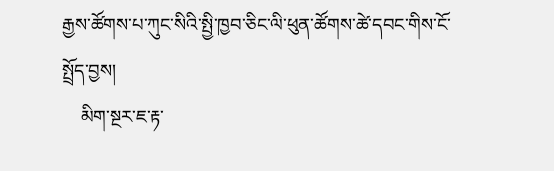རྒྱས་ཚོགས་པ་ཀུང་སིའི་སྤྱི་ཁྱབ་ཅིང་ལི་ཕུན་ཚོགས་ཚེ་དབང་གིས་ངོ་སྤྲོད་བྱས།
    མིག་སྔར་ཇ་རྟ་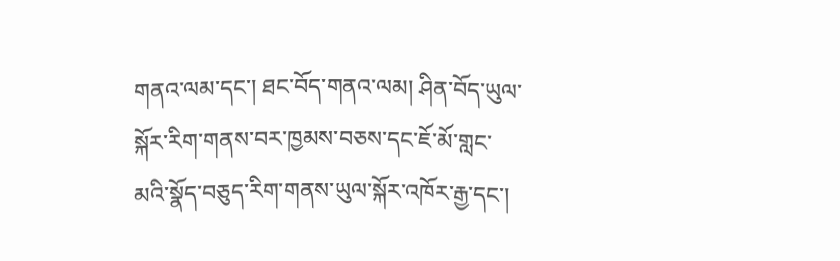གནའ་ལམ་དང་། ཐང་བོད་གནའ་ལམ། ཤིན་བོད་ཡུལ་སྐོར་རིག་གནས་བར་ཁྱམས་བཅས་དང་ཇོ་མོ་གླང་མའི་སྣོད་བཅུད་རིག་གནས་ཡུལ་སྐོར་འཁོར་རྒྱ་དང་།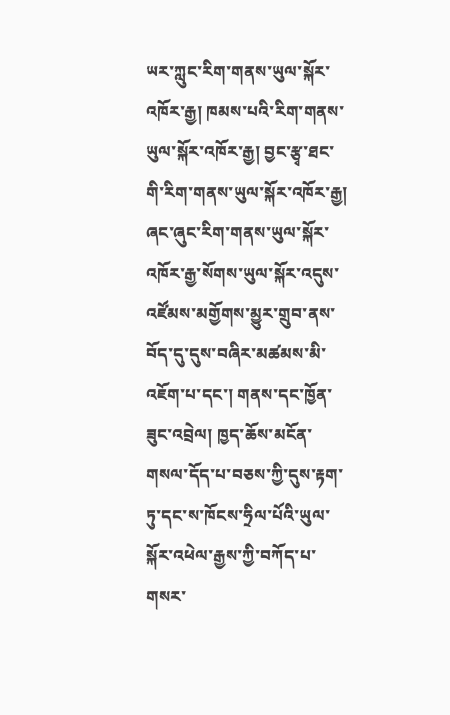ཡར་ཀླུང་རིག་གནས་ཡུལ་སྐོར་འཁོར་རྒྱ། ཁམས་པའི་རིག་གནས་ཡུལ་སྐོར་འཁོར་རྒྱ། བྱང་རྩྭ་ཐང་གི་རིག་གནས་ཡུལ་སྐོར་འཁོར་རྒྱ། ཞང་ཞུང་རིག་གནས་ཡུལ་སྐོར་འཁོར་རྒྱ་སོགས་ཡུལ་སྐོར་འདུས་འཛོམས་མགྱོགས་མྱུར་གྲུབ་ནས་བོད་དུ་དུས་བཞིར་མཚམས་མི་འཇོག་པ་དང་། གནས་དང་ཁྱོན་ཟུང་འབྲེལ། ཁྱད་ཆོས་མངོན་གསལ་དོད་པ་བཅས་ཀྱི་དུས་རྟག་ཏུ་དང་ས་ཁོངས་ཧྲིལ་པོའི་ཡུལ་སྐོར་འཕེལ་རྒྱས་ཀྱི་བཀོད་པ་གསར་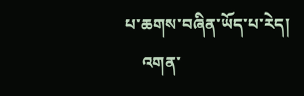པ་ཆགས་བཞིན་ཡོད་པ་རེད།
    འགན་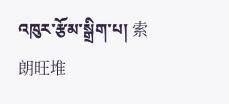འཁུར་རྩོམ་སྒྲིག་པ། 索朗旺堆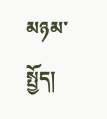མཉམ་སྤྱོད།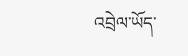འབྲེལ་ཡོད་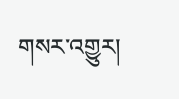གསར་འགྱུར།